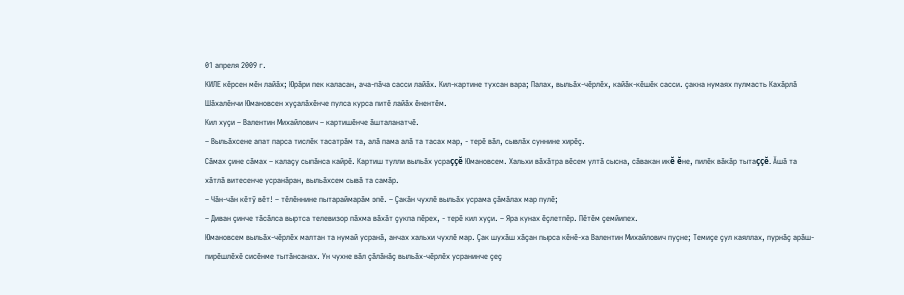01 апреля 2009 г.
КИЛЕ кĕрсен мĕн лайăх; Юрăри пек каласан, ача-пăча сасси лайăх. Кил-картине тухсан вара; Палах, выльăх-чĕрлĕх, кайăк-кĕшĕк сасси. çакна нумаях пулмасть Кахăрлă Шăхалĕнчи Юмановсен хуçалăхĕнче пулса курса питĕ лайăх ĕнентĕм.
Кил хуçи – Валентин Михайлович – картишĕнче ăшталанатчĕ.
– Выльăхсене апат парса тислĕк тасатрăм та, алă пама алă та тасах мар, - терĕ вăл, сывлăх суннине хирĕç.
Сăмах çине сăмах – калаçу сыпăнса кайрĕ. Картиш тулли выльăх усраççĕ Юмановсем. Хальхи вăхăтра вĕсем ултă сысна, сăвакан икĕ ĕне, пилĕк вăкăр тытаççĕ. Ăшă та хăтлă витесенче усранăран, выльăхсем сывă та самăр.
– Чăн-чăн кĕтÿ вĕт! – тĕлĕннине пытараймарăм эпĕ. – Çакăн чухлĕ выльăх усрама çăмăлах мар пулĕ;
– Диван çинче тăсăлса выртса телевизор пăхма вăхăт çукпа пĕрех, - терĕ кил хуçи. – Яра кунах ĕçлетпĕр. Пĕтĕм çемйипех.
Юмановсем выльăх-чĕрлĕх малтан та нумай усранă, анчах хальхи чухлĕ мар. Çак шухăш хăçан пырса кĕнĕ-ха Валентин Михайлович пуçне; Темиçе çул каяллах, пурнăç арăш-пирĕшлĕхĕ сисĕнме тытăнсанах. Ун чухне вăл çăлăнăç выльăх-чĕрлĕх усранинче çеç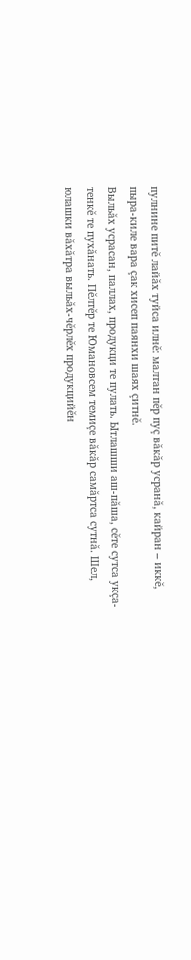пулнине питĕ лайăх туйса илнĕ: малтан пĕр пуç вăкăр усранă, кайран – иккĕ, пыра-киле вара çак хисеп паянхи шаях çитнĕ.
Выльăх усрасан, паллах, продукци те пулать. Ытлашши аш-пăша, сĕте сутса укçа-тенкĕ те пухăнать. Пĕлтĕр те Юмановсем темиçе вăкăр самăртса сутнă. Шел, юлашки вăхăтра выльăх-чĕрлĕх продукцийĕн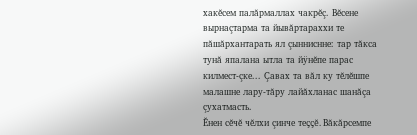хакĕсем палăрмаллах чакрĕç. Вĕсене вырнаçтарма та йывăртараххи те пăшăрхантарать ял çынниснне: тар тăкса тунă япалана ытла та йÿнĕпе парас килмест-çке... Çавах та вăл ку тĕлĕшпе малашне лару-тăру лайăхланас шанăçа çухатмасть.
Ĕнен сĕчĕ чĕлхи çинче теççĕ. Вăкăрсемпе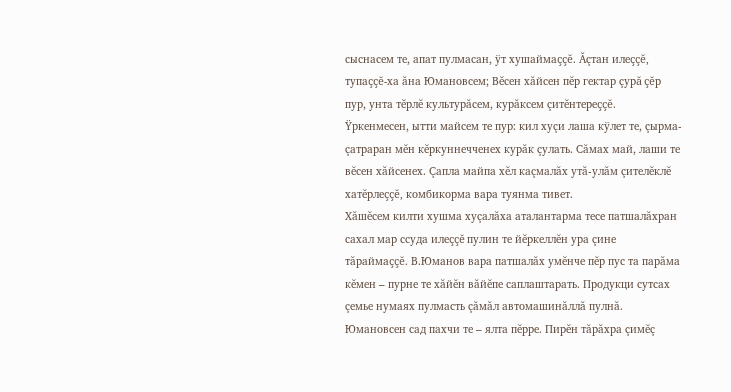сыснасем те, апат пулмасан, ÿт хушаймаççĕ. Ăçтан илеççĕ, тупаççĕ-ха ăна Юмановсем; Вĕсен хăйсен пĕр гектар çурă çĕр пур, унта тĕрлĕ культурăсем, курăксем çитĕнтереççĕ. Ÿркенмесен, ытти майсем те пур: кил хуçи лаша кÿлет те, çырма-çатраран мĕн кĕркуннечченех курăк çулать. Сăмах май, лаши те вĕсен хăйсенех. Çапла майпа хĕл каçмалăх утă-улăм çителĕклĕ хатĕрлеççĕ, комбикорма вара туянма тивет.
Хăшĕсем килти хушма хуçалăха аталантарма тесе патшалăхран сахал мар ссуда илеççĕ пулин те йĕркеллĕн ура çине тăраймаççĕ. В.Юманов вара патшалăх умĕнче пĕр пус та парăма кĕмен – пурне те хăйĕн вăйĕпе саплаштарать. Продукци сутсах çемье нумаях пулмасть çăмăл автомашинăллă пулнă.
Юмановсен сад пахчи те – ялта пĕрре. Пирĕн тăрăхра çимĕç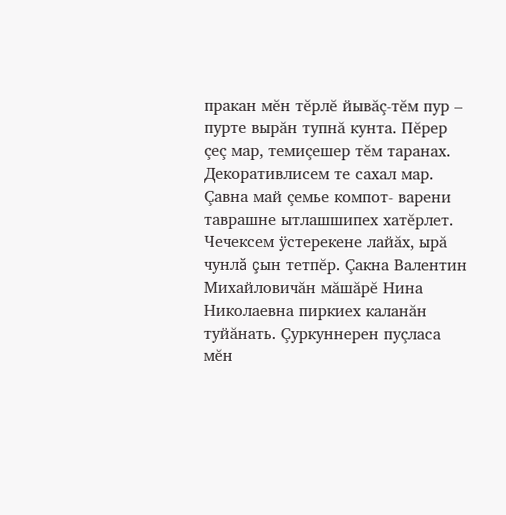пракан мĕн тĕрлĕ йывăç-тĕм пур – пурте вырăн тупнă кунта. Пĕрер çеç мар, темиçешер тĕм таранах. Декоративлисем те сахал мар. Çавна май çемье компот- варени таврашне ытлашшипех хатĕрлет.
Чечексем ÿстерекене лайăх, ырă чунлă çын тетпĕр. Çакна Валентин Михайловичăн мăшăрĕ Нина Николаевна пиркиех каланăн туйăнать. Çуркуннерен пуçласа мĕн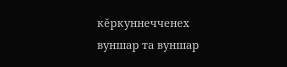кĕркуннечченех вуншар та вуншар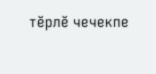тĕрлĕ чечекпе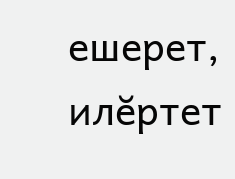ешерет, илĕртет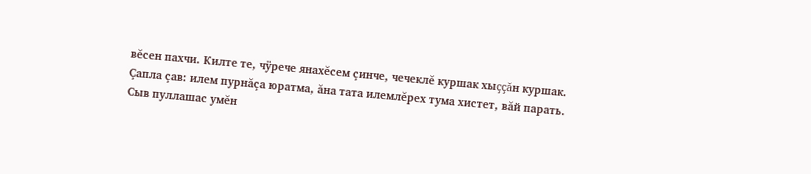вĕсен пахчи. Килте те, чÿрече янахĕсем çинче, чечеклĕ куршак хыççăн куршак. Çапла çав: илем пурнăçа юратма, ăна тата илемлĕрех тума хистет, вăй парать.
Сыв пуллашас умĕн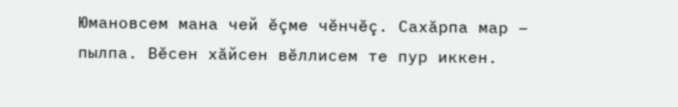Юмановсем мана чей ĕçме чĕнчĕç. Сахăрпа мар – пылпа. Вĕсен хăйсен вĕллисем те пур иккен.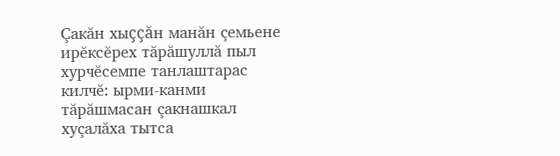Çакăн хыççăн манăн çемьене ирĕксĕрех тăрăшуллă пыл хурчĕсемпе танлаштарас килчĕ: ырми-канми тăрăшмасан çакнашкал хуçалăха тытса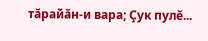тăрайăн-и вара; Çук пулĕ...